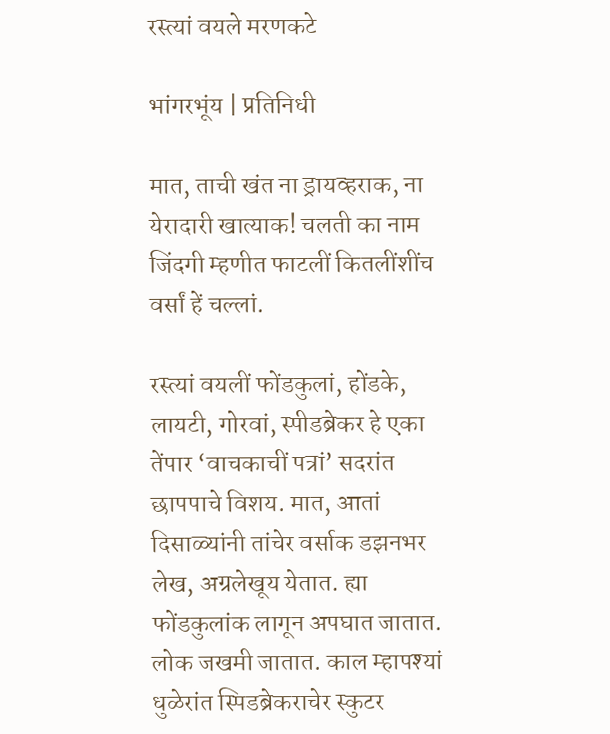रस्त्यां वयले मरणकटे

भांगरभूंय | प्रतिनिधी

मात, ताची खंत ना ड्रायव्हराक, ना येरादारी खात्याक! चलती का नाम जिंदगी म्हणीत फाटलीं कितलींशींच वर्सां हें चल्लां.

रस्त्यां वयलीं फोंडकुलां, होंडके, लायटी, गोरवां, स्पीडब्रेकर हे एका तेंपार ‘वाचकाचीं पत्रां’ सदरांत छापपाचे विशय. मात, आतां दिसाळ्यांनी तांचेर वर्साक डझनभर लेख, अग्रलेखूय येतात. ह्या फोंडकुलांक लागून अपघात जातात. लोक जखमी जातात. काल म्हापश्यां धुळेरांत स्पिडब्रेकराचेर स्कुटर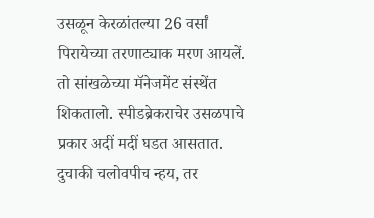उसळून केरळांतल्या 26 वर्सां पिरायेच्या तरणाट्याक मरण आयलें. तो सांखळेच्या मॅनेजमेंट संस्थेंत शिकतालो. स्पीडब्रेकराचेर उसळपाचे प्रकार अदीं मदीं घडत आसतात. दुचाकी चलोवपीच न्हय, तर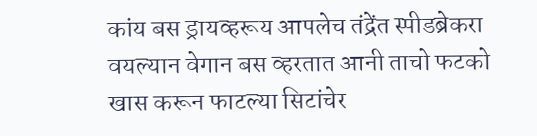कांय बस ड्रायव्हरूय आपलेच तंद्रेंत स्पीडब्रेकरा वयल्यान वेगान बस व्हरतात आनी ताचो फटको खास करून फाटल्या सिटांचेर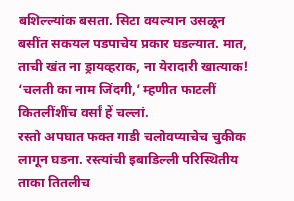बशिल्ल्यांक बसता. सिटा वयल्यान उसळून बसींत सकयल पडपाचेय प्रकार घडल्यात. मात, ताची खंत ना ड्रायव्हराक, ना येरादारी खात्याक! ‘चलती का नाम जिंदगी,’ म्हणीत फाटलीं कितलींशींच वर्सां हें चल्लां.
रस्तो अपघात फक्त गाडी चलोवप्याचेच चुकीक लागून घडना. रस्त्यांची इबाडिल्ली परिस्थितीय ताका तितलीच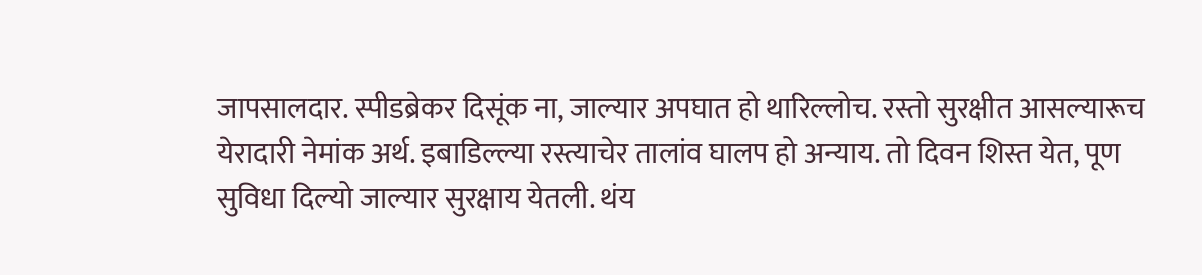जापसालदार. स्पीडब्रेकर दिसूंक ना, जाल्यार अपघात हो थारिल्लोच. रस्तो सुरक्षीत आसल्यारूच येरादारी नेमांक अर्थ. इबाडिल्ल्या रस्त्याचेर तालांव घालप हो अन्याय. तो दिवन शिस्त येत, पूण सुविधा दिल्यो जाल्यार सुरक्षाय येतली. थंय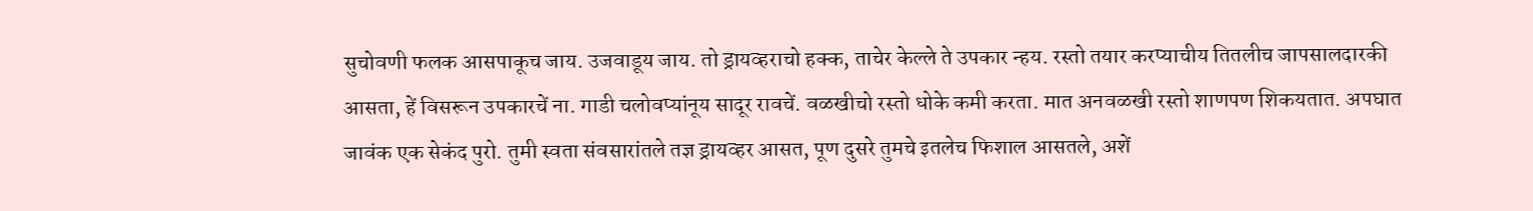सुचोवणी फलक आसपाकूच जाय. उजवाडूय जाय. तो ड्रायव्हराचो हक्क, ताचेर केल्ले ते उपकार न्हय. रस्तो तयार करप्याचीय तितलीच जापसालदारकी आसता, हें विसरून उपकारचें ना. गाडी चलोवप्यांनूय सादूर रावचें. वळखीचो रस्तो धोके कमी करता. मात अनवळखी रस्तो शाणपण शिकयतात. अपघात जावंक एक सेकंद पुरो. तुमी स्वता संवसारांतले तज्ञ ड्रायव्हर आसत, पूण दुसरे तुमचे इतलेच फिशाल आसतले, अशें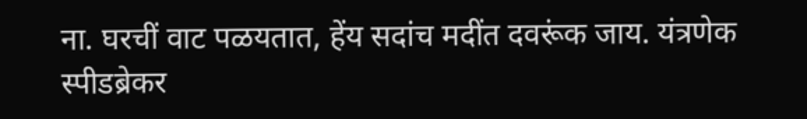ना. घरचीं वाट पळयतात, हेंय सदांच मदींत दवरूंक जाय. यंत्रणेक स्पीडब्रेकर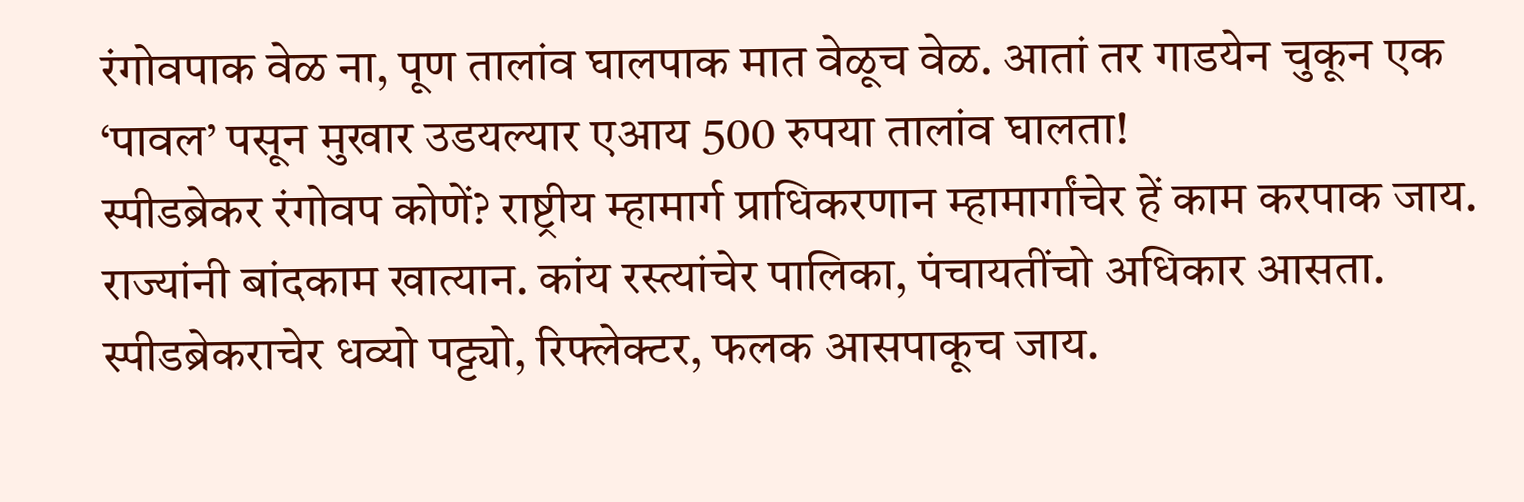रंगोवपाक वेळ ना, पूण तालांव घालपाक मात वेळूच वेळ. आतां तर गाडयेन चुकून एक ‘पावल’ पसून मुखार उडयल्यार एआय 500 रुपया तालांव घालता!
स्पीडब्रेकर रंगोवप कोणें? राष्ट्रीय म्हामार्ग प्राधिकरणान म्हामार्गांचेर हें काम करपाक जाय. राज्यांनी बांदकाम खात्यान. कांय रस्त्यांचेर पालिका, पंचायतींचो अधिकार आसता. स्पीडब्रेकराचेर धव्यो पट्ट्यो, रिफ्लेक्टर, फलक आसपाकूच जाय.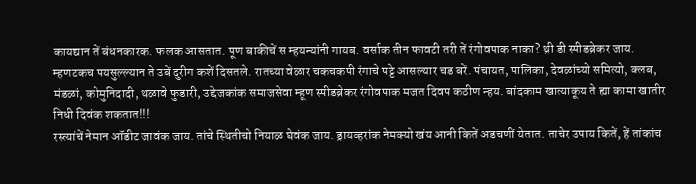कायद्यान तें बंधनकारक. फलक आसतात. पूण बाकीचें स म्हयन्यांनी गायब. वर्साक तीन फावटी तरी तें रंगोवपाक नाका? थ्री डी स्पीडब्रेकर जाय. म्हणटकच पयसुल्ल्यान ते उबें दुरीग कशें दिसतले. रातच्या वेळार चकचकपी रंगाचे पट्टे आसल्यार चड बरें. पंचायत, पालिका, देवळांच्यो समित्यो, क्लब, मंडळां, कोमुनिदादी, थळावे फुडारी, उद्देजकांक समाजसेवा म्हूण स्पीडब्रेकर रंगोवपाक मजत दिवप कठीण न्हय. बांदकाम खात्याकूय ते ह्या कामा खातीर निधी दिवंक शकतात!!!
रस्त्यांचें नेमान ऑडीट जावंक जाय. तांचे स्थितीचो नियाळ घेवंक जाय. ड्रायव्हरांक नेमक्यो खंय आनी कितें अडचणीं येतात. ताचेर उपाय कितें, हें तांकांच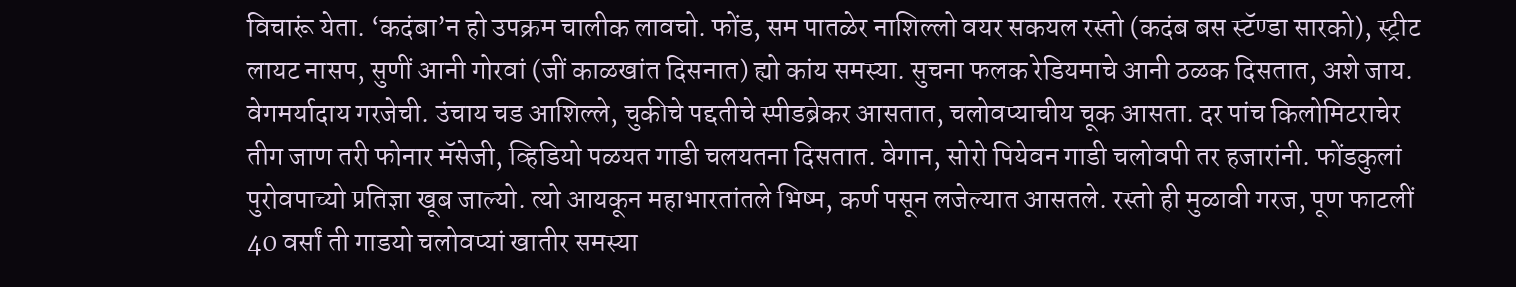विचारूं येता. ‘कदंबा’न हो उपक्रम चालीक लावचो. फोंड, सम पातळेर नाशिल्लो वयर सकयल रस्तो (कदंब बस स्टॅण्डा सारको), स्ट्रीट लायट नासप, सुणीं आनी गोरवां (जीं काळखांत दिसनात) ह्यो कांय समस्या. सुचना फलक रेडियमाचे आनी ठळक दिसतात, अशे जाय. वेगमर्यादाय गरजेची. उंचाय चड आशिल्ले, चुकीचे पद्दतीचे स्पीडब्रेकर आसतात, चलोवप्याचीय चूक आसता. दर पांच किलोमिटराचेर तीग जाण तरी फोनार मॅसेजी, व्हिडियो पळयत गाडी चलयतना दिसतात. वेगान, सोरो पियेवन गाडी चलोवपी तर हजारांनी. फोंडकुलां पुरोवपाच्यो प्रतिज्ञा खूब जाल्यो. त्यो आयकून महाभारतांतले भिष्म, कर्ण पसून लजेल्यात आसतले. रस्तो ही मुळावी गरज, पूण फाटलीं 40 वर्सां ती गाडयो चलोवप्यां खातीर समस्या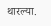थारल्या.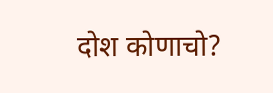दोश कोणाचो?